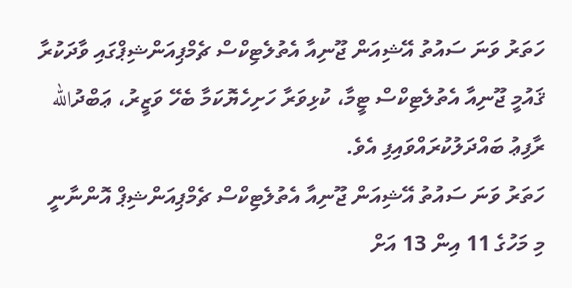ހަތަރު ވަނަ ސައުތު އޭޝިއަން ޖޫނިއާ އެތުލެޓިކްސް ޗެމްޕިއަންޝިޕްގައި ވާދަކުރާ ޤައުމީ ޖޫނިއާ އެތުލެޓިކްސް ޓީމާ، ކުޅިވަރާ ހަށިހެޔޮކަމާ ބެހޭ ވަޒީރު، ޢަބްދުالله ރާފިޢު ބައްދަލުކުރައްވައިފި އެވެ.
ހަތަރު ވަނަ ސައުތު އޭޝިއަން ޖޫނިއާ އެތުލެޓިކްސް ޗެމްޕިއަންޝިޕް އޮންނާނީ މި މަހުގެ 11 އިން 13 އަށް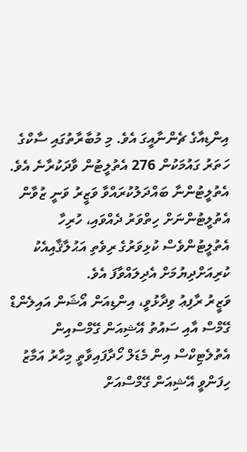އިންޑިއާގެ ޗެންނާއީގަ އެވެ. މި މުބާރާތުގައި ސާކްގެ ހަތަރު ގައުމަކުން 276 އެތުލީޓުން ވާދަކުރާނެ އެވެ.
އެތުލީޓުންނާ ބައްދަލުކުރައްވާ ވަޒީރު ވަނީ ޒުވާން އެތުލީޓުންނަށް ހިތްވަރު ދެއްވައި، ހުރިހާ އެތުލީޓުންވެސް ކުޅިވަރުގެ ރިވެތި އަޙުލާޤާއިއެކު ކުރިއަށްދިޔުމަށް އެދިލައްވާފަ އެވެ.
ވަޒީރު ރާފިޢު ވިދާޅުވީ، އިންޑިއަން އޯޝަން އައިލެންޑް ގޭމްސް އާއި ސައުތު އޭޝިއަން ގޭމްސްއިން އެތުލެޓިކްސް އިން މެޑަލް ހޯދާފައިވާތީ މިހާރު އަމާޒު ހިފަންވީ އޭޝިއަން ގޭމްސްއަށް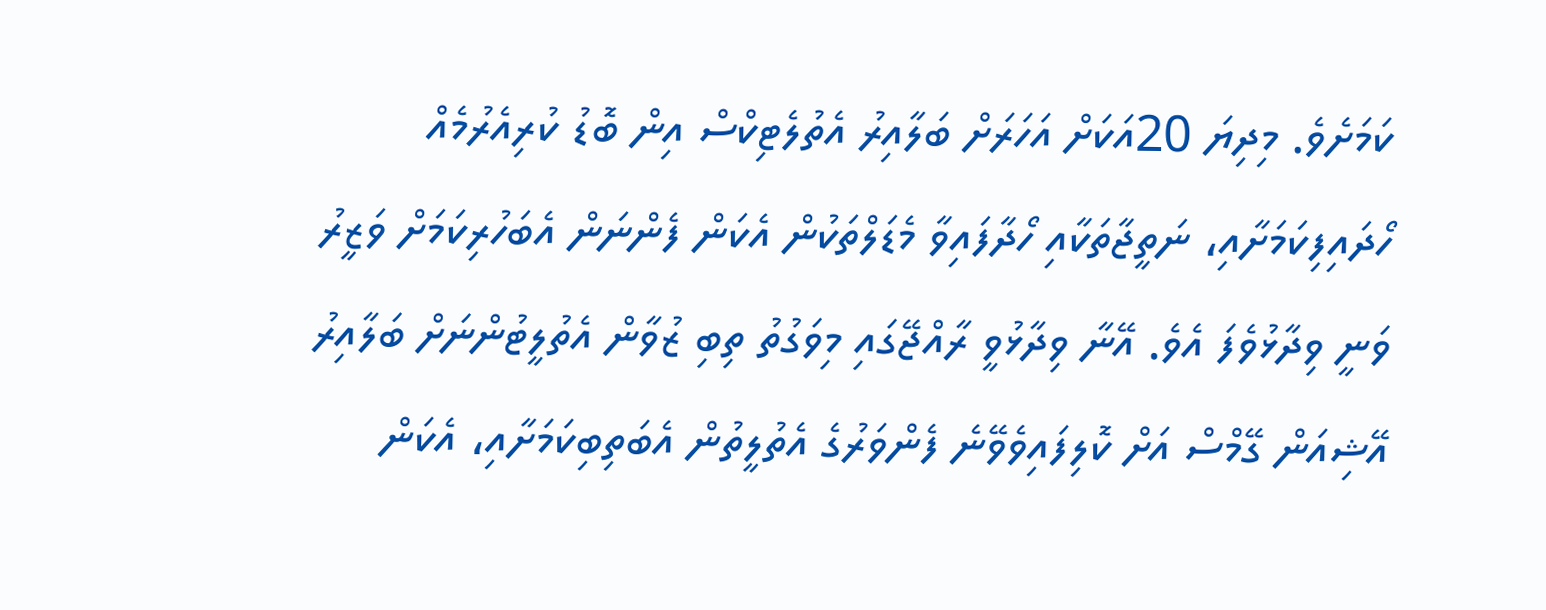ކަމަށެވެ. މިދިޔަ 20އަކަށް އަހަރަށް ބަލާއިރު އެތުލެޓިކްސް އިން ބޮޑު ކުރިއެރުމެއް ހޯދައިފިކަމަށާއި، ނަތީޖާތަކާއި ހޯދާފައިވާ މެޑަލްތަކުން އެކަން ފެންނަން އެބަހުރިކަމަށް ވަޒީރު ވަނީ ވިދާޅުވެފަ އެވެ. އޭނާ ވިދާޅުވީ ރާއްޖޭގައި މިވަގުތު ތިބި ޒުވާން އެތުލީޓުންނަށް ބަލާއިރު އޭޝިއަން ގޭމްސް އަށް ކޮލިފައިވެވޭނެ ފެންވަރުގެ އެތުލީތުން އެބަތިބިކަމަށާއި، އެކަން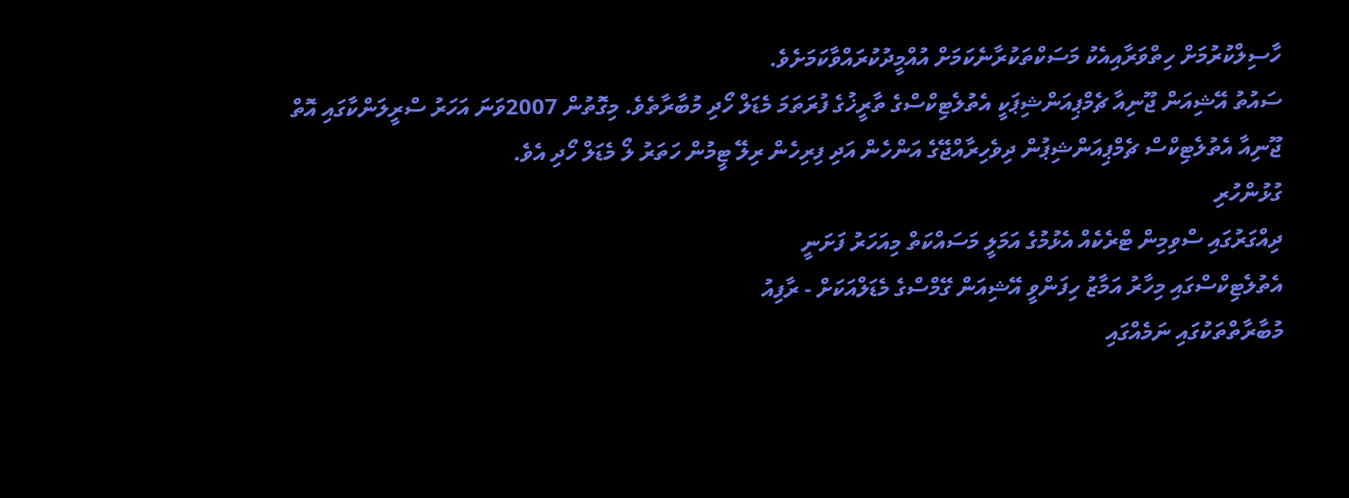ހާސިލްކުރުމަށް ހިތްވަރާއިއެކު މަސަކްތަކުރާނެކަމަށް އުއްމީދުކުރައްވާކަމަށެވެ.
ސައުތު އޭޝިއަން ޖޫނިއާ ޗެމްޕިއަންޝިޕަކީ އެތުލެޓިކްސްގެ ތާރީޚުގެ ފުރަތަމަ މެޑަލް ހޯދި މުބާރާތެވެ. މިގޮތުން 2007ވަނަ އަހަރު ސްރީލަންކާގައި އޮތް ޖޫނިއާ އެތުލެޓިކްސް ޗެމްޕިއަންޝިޕުން ދިވެހިރާއްޖޭގެ އަންހެން އަދި ފިރިހެން ރިލޭ ޓީމުން ހަތަރު ލޯ މެޑަލް ހޯދި އެވެ.
ގުޅުންހުރި
ދިއްގަރުގައި ސްވިމިން ޓްރެކެއް އެޅުމުގެ އަމަލީ މަސައްކަތް މިއަހަރު ފަށަނީ
އެތުލެޓިކްސްގައި މިހާރު އަމާޒު ހިފަންވީ އޭޝިއަން ގޭމްސްގެ މެޑަލްއަކަށް - ރާފިއު
މުބާރާތްތަކުގައި ނަމެއްގައި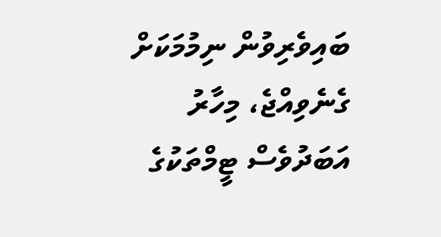ބައިވެރިވުން ނިމުމަކަށް ގެނެވިއްޖެ، މިހާރު އަބަދުވެސް ޓީމްތަކުގެ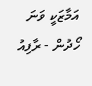އަމާޒަކީ ވަނަ ހޯދުން - ރާފިއު